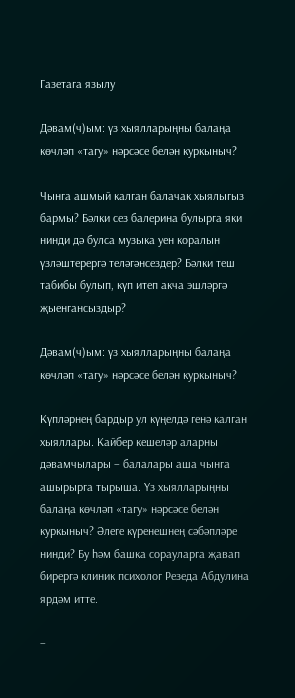Газетага язылу

Дәвам(ч)ым: үз хыялларыңны балаңа көчләп «тагу» нәрсәсе белән куркыныч?

Чынга ашмый калган балачак хыялыгыз бармы? Бәлки сез балерина булырга яки нинди дә булса музыка уен коралын үзләштерергә теләгәнсездер? Бәлки теш табибы булып, күп итеп акча эшләргә җыенгансыздыр?

Дәвам(ч)ым: үз хыялларыңны балаңа көчләп «тагу» нәрсәсе белән куркыныч?

Күпләрнең бардыр ул күңелдә генә калган хыяллары. Кайбер кешеләр аларны дәвамчылары – балалары аша чынга ашырырга тырыша. Үз хыялларыңны балаңа көчләп «тагу» нәрсәсе белән куркыныч? Әлеге күренешнең сәбәпләре нинди? Бу һәм башка сорауларга җавап бирергә клиник психолог Резеда Абдулина ярдәм итте.

–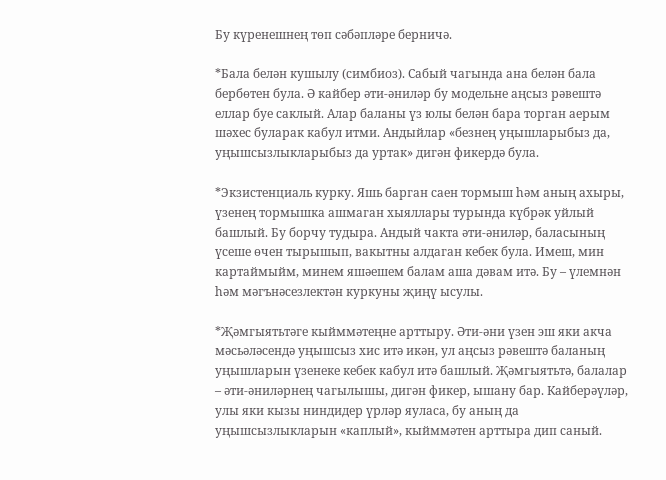Бу күренешнең төп сәбәпләре берничә.

*Бала белән кушылу (симбиоз). Сабый чагында ана белән бала бербөтен була. Ә кайбер әти-әниләр бу модельне аңсыз рәвештә еллар буе саклый. Алар баланы үз юлы белән бара торган аерым шәхес буларак кабул итми. Андыйлар «безнең уңышларыбыз да, уңышсызлыкларыбыз да уртак» дигән фикердә була.

*Экзистенциаль курку. Яшь барган саен тормыш һәм аның ахыры, үзенең тормышка ашмаган хыяллары турында күбрәк уйлый башлый. Бу борчу тудыра. Андый чакта әти-әниләр, баласының үсеше өчен тырышып, вакытны алдаган кебек була. Имеш, мин картаймыйм, минем яшәешем балам аша дәвам итә. Бу – үлемнән һәм мәгънәсезлектән куркуны җиңү ысулы.

*Җәмгыятьтәге кыйммәтеңне арттыру. Әти-әни үзен эш яки акча мәсьәләсендә уңышсыз хис итә икән, ул аңсыз рәвештә баланың уңышларын үзенеке кебек кабул итә башлый. Җәмгыятьтә, балалар – әти-әниләрнең чагылышы, дигән фикер, ышану бар. Кайберәүләр, улы яки кызы ниндидер үрләр яуласа, бу аның да уңышсызлыкларын «каплый», кыйммәтен арттыра дип саный.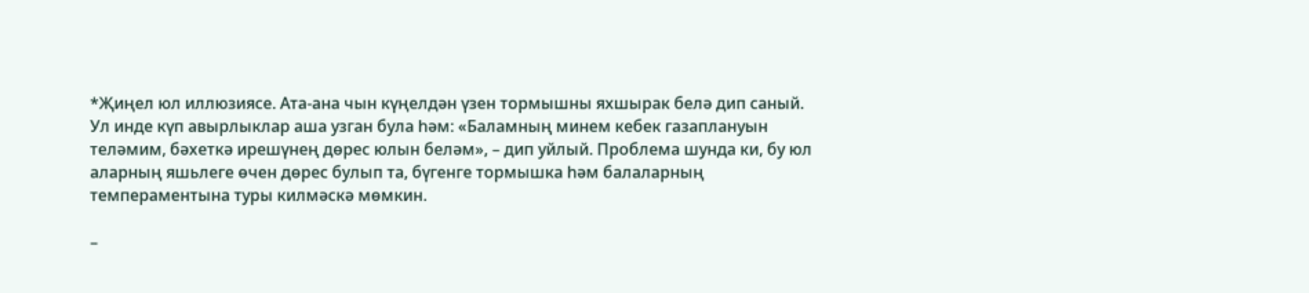*Җиңел юл иллюзиясе. Ата-ана чын күңелдән үзен тормышны яхшырак белә дип саный. Ул инде күп авырлыклар аша узган була һәм: «Баламның минем кебек газаплануын теләмим, бәхеткә ирешүнең дөрес юлын беләм», – дип уйлый. Проблема шунда ки, бу юл аларның яшьлеге өчен дөрес булып та, бүгенге тормышка һәм балаларның темпераментына туры килмәскә мөмкин.

–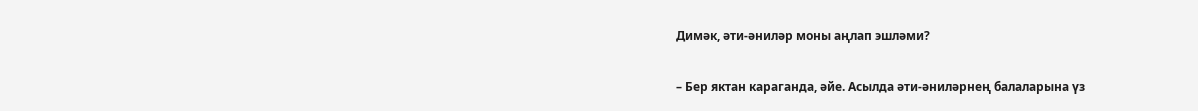Димәк, әти-әниләр моны аңлап эшләми?

– Бер яктан караганда, әйе. Асылда әти-әниләрнең балаларына үз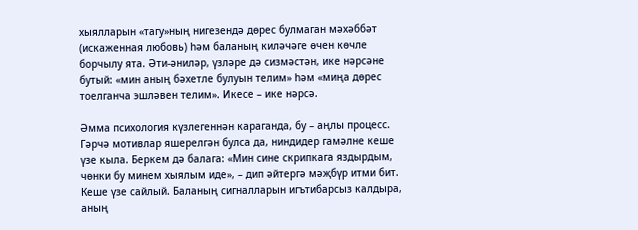хыялларын «тагу»ның нигезендә дөрес булмаган мәхәббәт (искаженная любовь) һәм баланың киләчәге өчен көчле борчылу ята. Әти-әниләр, үзләре дә сизмәстән, ике нәрсәне бутый: «мин аның бәхетле булуын телим» һәм «миңа дөрес тоелганча эшләвен телим». Икесе – ике нәрсә.

Әмма психология күзлегеннән караганда, бу – аңлы процесс. Гәрчә мотивлар яшерелгән булса да, ниндидер гамәлне кеше үзе кыла. Беркем дә балага: «Мин сине скрипкага яздырдым, чөнки бу минем хыялым иде», – дип әйтергә мәҗбүр итми бит. Кеше үзе сайлый. Баланың сигналларын игътибарсыз калдыра, аның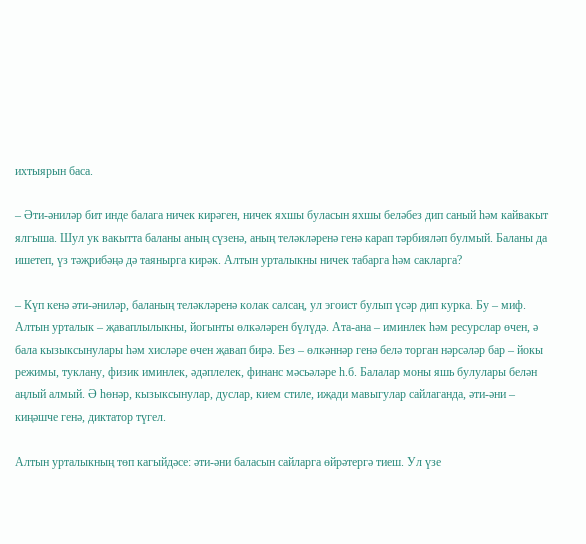ихтыярын баса.

– Әти-әниләр бит инде балага ничек кирәген, ничек яхшы буласын яхшы беләбез дип саный һәм кайвакыт ялгыша. Шул ук вакытта баланы аның сүзенә, аның теләкләренә генә карап тәрбияләп булмый. Баланы да ишетеп, үз тәҗрибәңә дә таянырга кирәк. Алтын урталыкны ничек табарга һәм сакларга?

– Күп кенә әти-әниләр, баланың теләкләренә колак салсаң, ул эгоист булып үсәр дип курка. Бу – миф. Алтын урталык – җаваплылыкны, йогынты өлкәләрен бүлүдә. Ата-ана – иминлек һәм ресурслар өчен, ә бала кызыксынулары һәм хисләре өчен җавап бирә. Без – өлкәннәр генә белә торган нәрсәләр бар – йокы режимы, туклану, физик иминлек, әдәплелек, финанс мәсьәләре һ.б. Балалар моны яшь булулары белән аңлый алмый. Ә һөнәр, кызыксынулар, дуслар, кием стиле, иҗади мавыгулар сайлаганда, әти-әни – киңәшче генә, диктатор түгел.

Алтын урталыкның төп кагыйдәсе: әти-әни баласын сайларга өйрәтергә тиеш. Ул үзе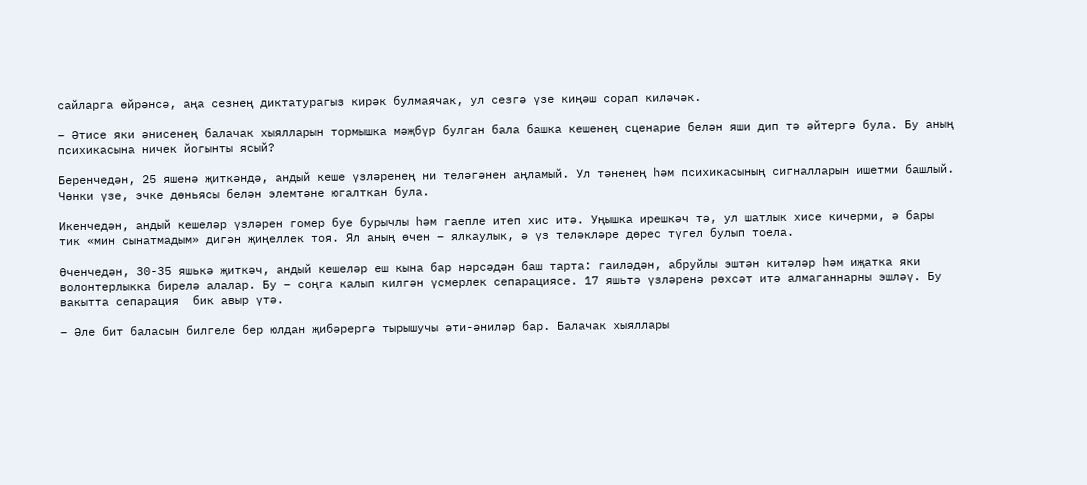сайларга өйрәнсә, аңа сезнең диктатурагыз кирәк булмаячак, ул сезгә үзе киңәш сорап киләчәк.

– Әтисе яки әнисенең балачак хыялларын тормышка мәҗбүр булган бала башка кешенең сценарие белән яши дип тә әйтергә була. Бу аның психикасына ничек йогынты ясый?

Беренчедән, 25 яшенә җиткәндә, андый кеше үзләренең ни теләгәнен аңламый. Ул тәненең һәм психикасының сигналларын ишетми башлый. Чөнки үзе, эчке дөньясы белән элемтәне югалткан була.

Икенчедән, андый кешеләр үзләрен гомер буе бурычлы һәм гаепле итеп хис итә. Уңышка ирешкәч тә, ул шатлык хисе кичерми, ә бары тик «мин сынатмадым» дигән җиңеллек тоя. Ял аның өчен – ялкаулык, ә үз теләкләре дөрес түгел булып тоела.

Өченчедән, 30-35 яшькә җиткәч, андый кешеләр еш кына бар нәрсәдән баш тарта: гаиләдән, абруйлы эштән китәләр һәм иҗатка яки волонтерлыкка бирелә алалар. Бу – соңга калып килгән үсмерлек сепарациясе. 17 яшьтә үзләренә рөхсәт итә алмаганнарны эшләү. Бу вакытта сепарация  бик авыр үтә.

– Әле бит баласын билгеле бер юлдан җибәрергә тырышучы әти-әниләр бар. Балачак хыяллары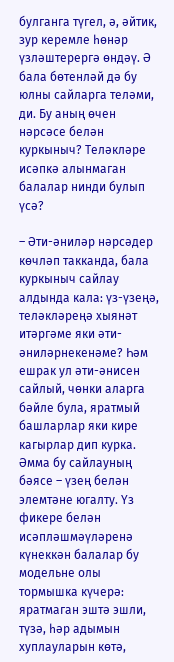булганга түгел, ә, әйтик, зур керемле һөнәр үзләштерергә өндәү. Ә бала бөтенләй дә бу юлны сайларга теләми, ди. Бу аның өчен нәрсәсе белән куркыныч? Теләкләре исәпкә алынмаган балалар нинди булып үсә?

– Әти-әниләр нәрсәдер көчләп такканда, бала куркыныч сайлау алдында кала: үз-үзеңә, теләкләреңә хыянәт итәргәме яки әти-әниләрнекенәме? Һәм ешрак ул әти-әнисен сайлый, чөнки аларга бәйле була, яратмый башларлар яки кире кагырлар дип курка. Әмма бу сайлауның бәясе – үзең белән элемтәне югалту. Үз фикере белән исәпләшмәүләренә күнеккән балалар бу модельне олы тормышка күчерә: яратмаган эштә эшли, түзә, һәр адымын хуплауларын көтә,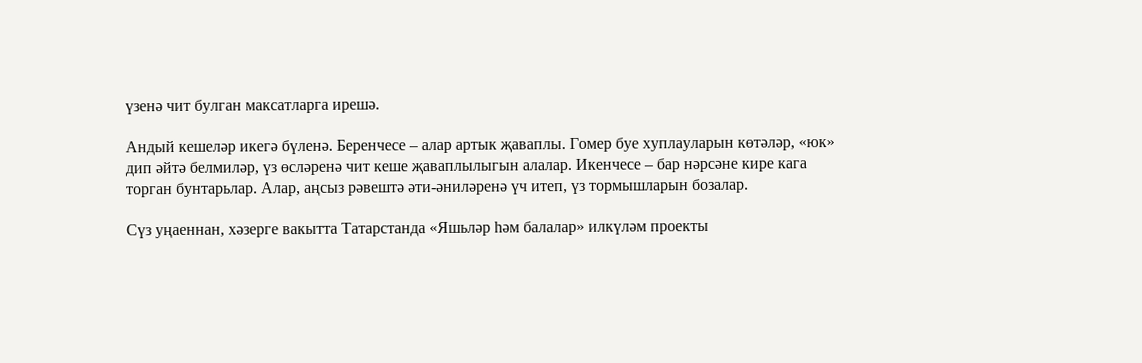үзенә чит булган максатларга ирешә.

Андый кешеләр икегә бүленә. Беренчесе – алар артык җаваплы. Гомер буе хуплауларын көтәләр, «юк» дип әйтә белмиләр, үз өсләренә чит кеше җаваплылыгын алалар. Икенчесе – бар нәрсәне кире кага торган бунтарьлар. Алар, аңсыз рәвештә әти-әниләренә үч итеп, үз тормышларын бозалар.

Сүз уңаеннан, хәзерге вакытта Татарстанда «Яшьләр һәм балалар» илкүләм проекты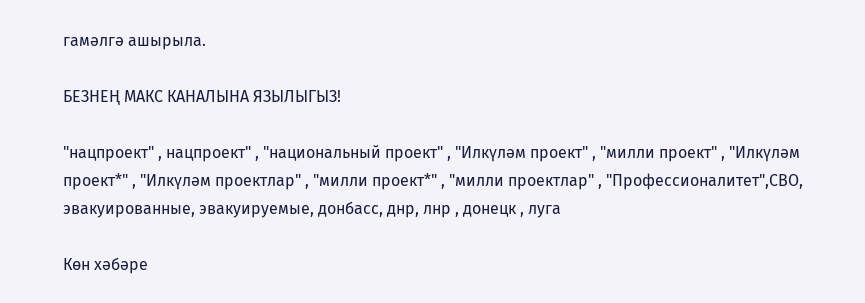гамәлгә ашырыла.

БЕЗНЕҢ МАКС КАНАЛЫНА ЯЗЫЛЫГЫЗ!

"нацпроект" , нацпроект" , "национальный проект" , "Илкүләм проект" , "милли проект" , "Илкүләм проект*" , "Илкүләм проектлар" , "милли проект*" , "милли проектлар" , "Профессионалитет",СВО, эвакуированные, эвакуируемые, донбасс, днр, лнр , донецк , луга

Көн хәбәре